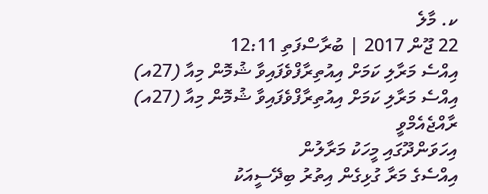ކ. މާލެ
22 ޖޫން 2017 | ބުރާސްފަތި 12:11
އިއްސެ މަރާލި ކަމަށް އިއުތިރާފްވެފައިވާ ޝުމޮން މިއާ (27އ)
އިއްސެ މަރާލި ކަމަށް އިއުތިރާފްވެފައިވާ ޝުމޮން މިއާ (27އ)
ރާއްޖެއެމްވީ
އިހަވަންދޫގައި މީހަކު މަރާލުން
އިއްސެގެ މަރާ ގުޅިގެން އިތުރު ބިދޭސީއަކު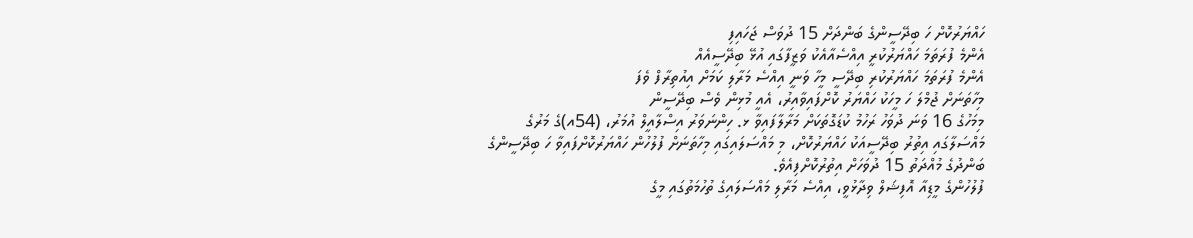ހައްޔަރުކޮށް ހަ ބިދޭސީންގެ ބަންދަށް 15 ދުވަސް ޖަހައިފި
އެންމެ ފުރަތަމަ ހައްޔަރުކުރީ އިއްސެއާއެކު ވަޒީފާގައި އުޅޭ ބިދޭސީއެއް
އެންމެ ފުރަތަމަ ހައްޔަރުކުރި ބިދޭސީ މީހާ ވަނީ އިއްސެ މަރާލި ކަމަށް އިއުތިރާފް ވެފަ
މިހާތަނަށް ޖުމްލަ ހަ މީހަކު ހައްޔަރު ކޮށްފައިވާއިރު، އެއީ މުޅިން ވެސް ބިދޭސީން
މިމަހުގެ 16 ވަނަ ދުވަހު ރަހުމު ކުޑަގޮތަކަށް މަރާލާފައިވާ ޅ. ހިންނަވަރު އިސްލާއީލް އުމަރު، (54އ)ގެ މަރުގެ މައްސަލާގައި އިތުރު ބިދޭސީއަކު ހައްޔަރުކޮށް، މި މައްސަލައިގައި މިހާތަނަށް ފުލުހުން ހައްޔަރުކޮށްފައިވާ ހަ ބިދޭސީންގެ ބަންދުގެ މުއްދަތު 15 ދުވަހަށް އިތުރުކޮށްފިއެވެ.
ފުލުހުންގެ މީޑިއާ އޮފިޝަލް ވިދާޅުވީ، އިއްސެ މަރާލި މައްސަލައިގެ ތުހުމަތުގައި މީގެ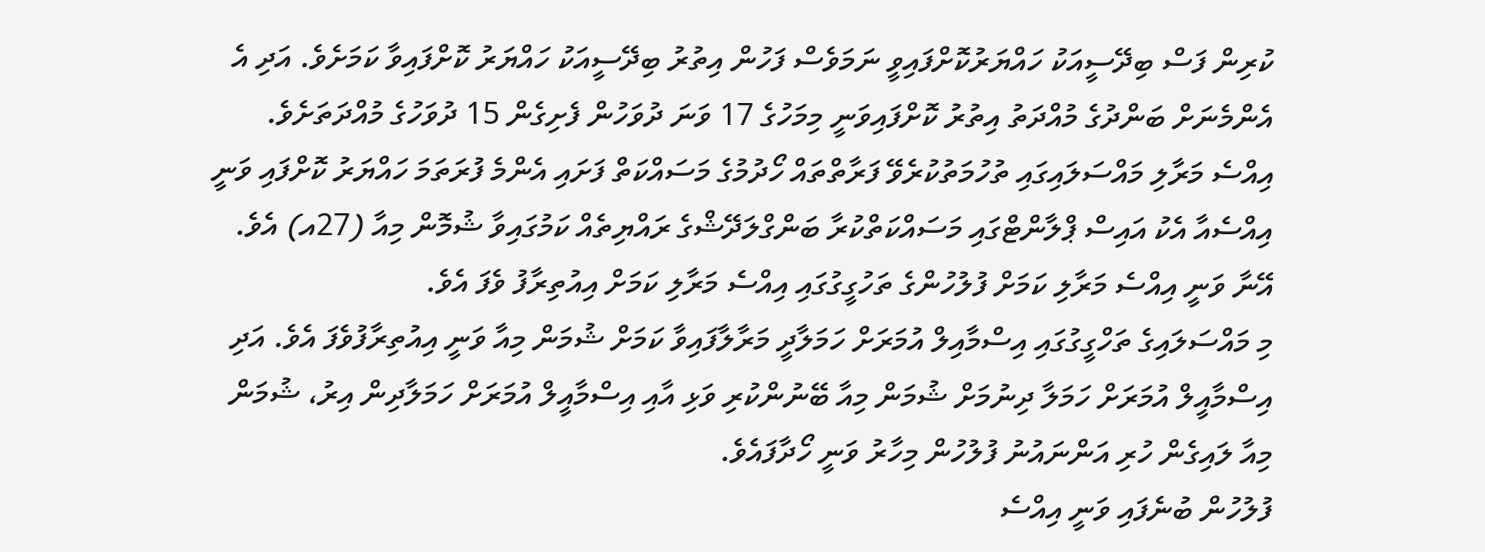ކުރިން ފަސް ބިދޭސީއަކު ހައްޔަރުކޮށްފައިވީ ނަމަވެސް ފަހުން އިތުރު ބިދޭސީއަކު ހައްޔަރު ކޮށްފައިވާ ކަމަށެވެ. އަދި އެ އެންމެނަށް ބަންދުގެ މުއްދަތު އިތުރު ކޮށްފައިވަނީ މިމަހުގެ 17 ވަނަ ދުވަހުން ފެށިގެން 15 ދުވަހުގެ މުއްދަތަށެވެ.
އިއްސެ މަރާލި މައްސަލައިގައި ތުހުމަތުކުރެވޭ ފަރާތްތައް ހޯދުމުގެ މަސައްކަތް ފަށައި އެންމެ ފުރަތަމަ ހައްޔަރު ކޮށްފައި ވަނީ އިއްސެއާ އެކު އައިސް ޕްލާންޓްގައި މަސައްކަތްކުރާ ބަންގްލަދޭޝްގެ ރައްޔިތެއް ކަމުގައިވާ ޝުމޮން މިއާ (27އ) އެވެ. އޭނާ ވަނީ އިއްސެ މަރާލި ކަމަށް ފުލުހުންގެ ތަހުގީގުގައި އިއްސެ މަރާލި ކަމަށް އިއުތިރާފު ވެފަ އެވެ.
މި މައްސަލައިގެ ތަހްގީގުގައި އިސްމާއިލް އުމަރަށް ހަމަލާދީ މަރާލާފައިވާ ކަމަށް ޝުމަން މިއާ ވަނީ އިއުތިރާފުވެފަ އެވެ. އަދި އިސްމާއީލް އުމަރަށް ހަމަލާ ދިނުމަށް ޝުމަން މިއާ ބޭނުންކުރި ވަޅި އާއި އިސްމާއީލް އުމަރަށް ހަމަލާދިން އިރު، ޝުމަން މިއާ ލައިގެން ހުރި އަންނައުނު ފުލުހުން މިހާރު ވަނީ ހޯދާފައެވެ.
ފުލުހުން ބުނެފައި ވަނީ އިއްސެ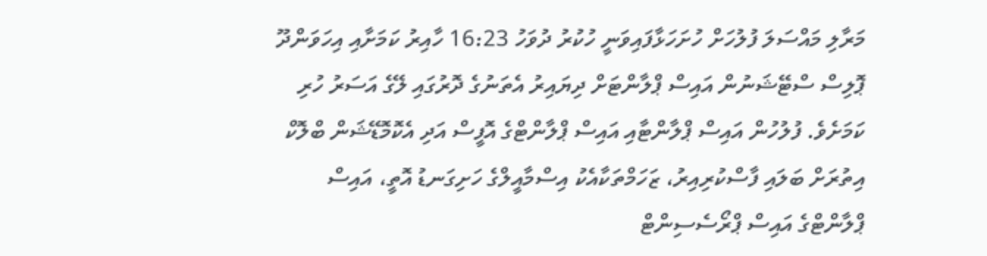މަރާލި މައްސަލަ ފުލުހަށް ހުށަހަޅާފައިވަނީ ހުކުރު ދުވަހު 16:23 ހާއިރު ކަމަށާއި އިހަވަންދޫ ޕޮލިސް ސްޓޭޝަނުން އައިސް ޕްލާންޓަށް ދިޔައިރު އެތަނުގެ ދޮރުގައި ލޭގެ އަސަރު ހުރި ކަމަށެވެ. ފުލުހުން އައިސް ޕްލާންޓާއި އައިސް ޕްލާންޓްގެ އޮފީސް އަދި އެކޮމޮޑޭޝަން ބްލޮކް އިތުރަށް ބަލައި ފާސްކުރިއިރު، ޒަހަމްތަކާއެކު އިސްމާއީލްގެ ހަށިގަނޑު އޮތީ، އައިސް ޕްލާންޓްގެ އައިސް ޕްރޯސެސިންޓް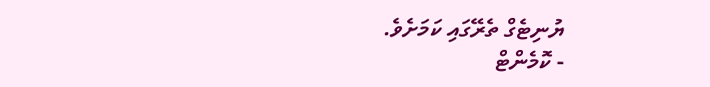ޔުނިޓެގް ތެރޭގައި ކަމަށެވެ.
- ކޮމެންޓް